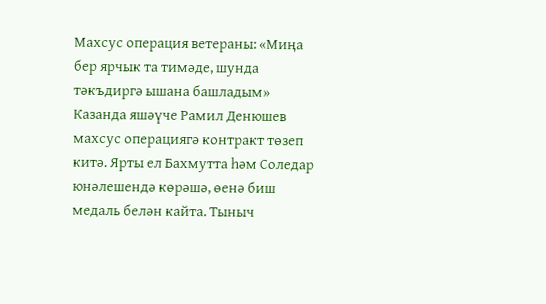Махсус операция ветераны: «Миңа бер ярчык та тимәде, шунда тәкъдиргә ышана башладым»
Казанда яшәүче Рамил Денюшев махсус операциягә контракт төзеп китә. Ярты ел Бахмутта һәм Соледар юнәлешендә көрәшә, өенә биш медаль белән кайта. Тыныч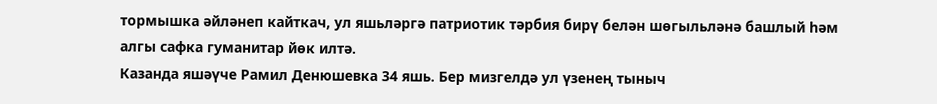тормышка әйләнеп кайткач, ул яшьләргә патриотик тәрбия бирү белән шөгыльләнә башлый һәм алгы сафка гуманитар йөк илтә.
Казанда яшәүче Рамил Денюшевка 34 яшь. Бер мизгелдә ул үзенең тыныч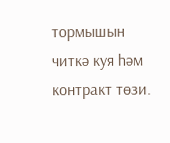тормышын читкә куя һәм контракт төзи.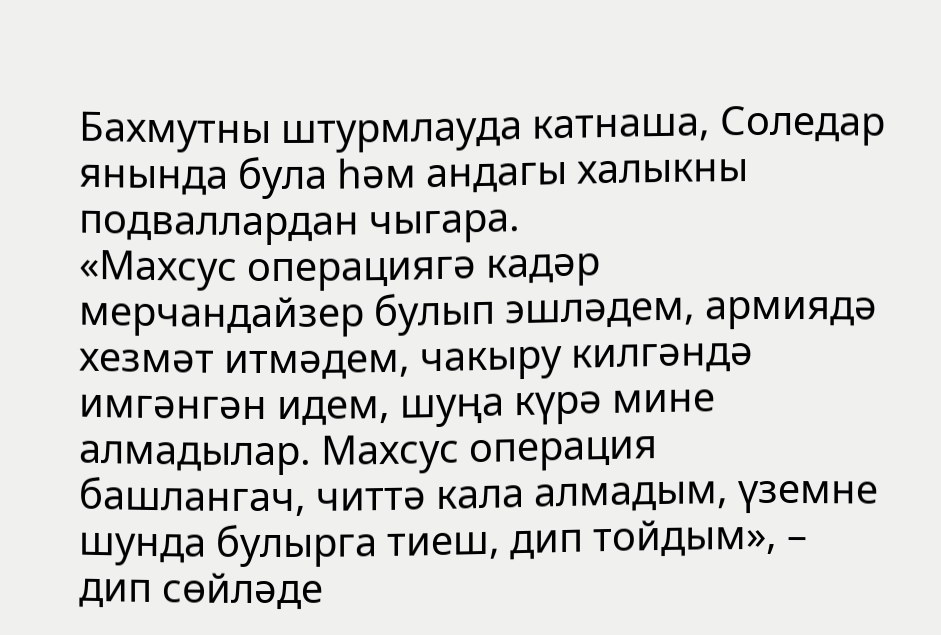Бахмутны штурмлауда катнаша, Соледар янында була һәм андагы халыкны подваллардан чыгара.
«Махсус операциягә кадәр мерчандайзер булып эшләдем, армиядә хезмәт итмәдем, чакыру килгәндә имгәнгән идем, шуңа күрә мине алмадылар. Махсус операция башлангач, читтә кала алмадым, үземне шунда булырга тиеш, дип тойдым», – дип сөйләде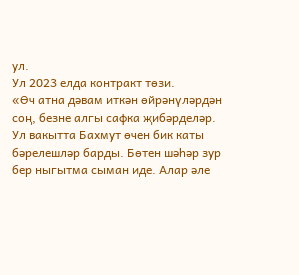ул.
Ул 2023 елда контракт төзи.
«Өч атна дәвам иткән өйрәнүләрдән соң, безне алгы сафка җибәрделәр. Ул вакытта Бахмут өчен бик каты бәрелешләр барды. Бөтен шәһәр зур бер ныгытма сыман иде. Алар әле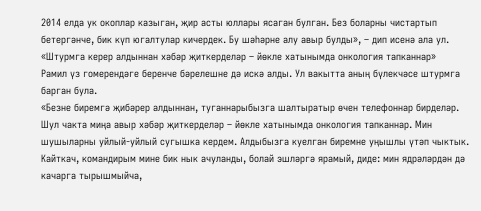2014 елда ук окоплар казыган, җир асты юллары ясаган булган. Без боларны чистартып бетергәнче, бик күп югалтулар кичердек. Бу шәһәрне алу авыр булды», – дип исенә ала ул.
«Штурмга керер алдыннан хәбәр җиткерделәр – йөкле хатынымда онкология тапканнар»
Рамил үз гомерендәге беренче бәрелешне дә искә алды. Ул вакытта аның бүлекчәсе штурмга барган була.
«Безне биремгә җибәрер алдыннан, туганнарыбызга шалтыратыр өчен телефоннар бирделәр. Шул чакта миңа авыр хәбәр җиткерделәр – йөкле хатынымда онкология тапканнар. Мин шушыларны уйлый-уйлый сугышка кердем. Алдыбызга куелган биремне уңышлы үтәп чыктык. Кайткач, командирым мине бик нык ачуланды, болай эшләргә ярамый, диде: мин ядрәләрдән дә качарга тырышмыйча,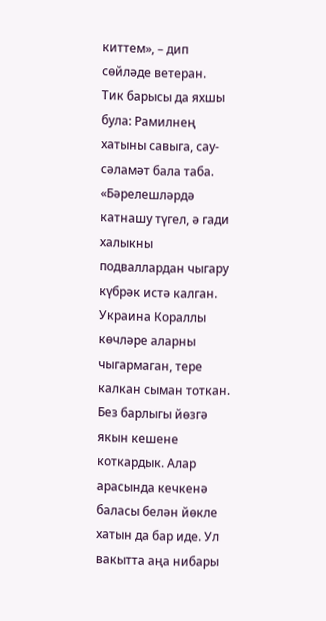киттем», – дип сөйләде ветеран.
Тик барысы да яхшы була: Рамилнең хатыны савыга, сау-сәламәт бала таба.
«Бәрелешләрдә катнашу түгел, ә гади халыкны подваллардан чыгару күбрәк истә калган. Украина Кораллы көчләре аларны чыгармаган, тере калкан сыман тоткан. Без барлыгы йөзгә якын кешене коткардык. Алар арасында кечкенә баласы белән йөкле хатын да бар иде. Ул вакытта аңа нибары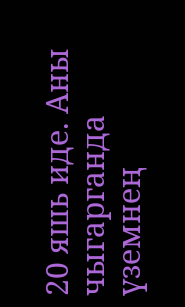20 яшь иде. Аны чыгарганда үземнең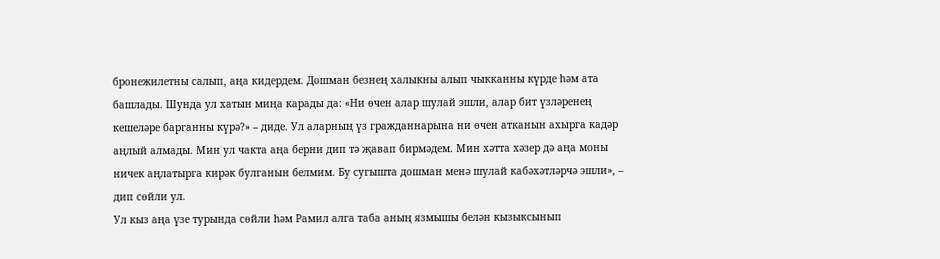бронежилетны салып, аңа кидердем. Дошман безнең халыкны алып чыкканны күрде һәм ата башлады. Шунда ул хатын миңа карады да: «Ни өчен алар шулай эшли, алар бит үзләренең кешеләре барганны күрә?» – диде. Ул аларның үз гражданнарына ни өчен атканын ахырга кадәр аңлый алмады. Мин ул чакта аңа берни дип тә җавап бирмәдем. Мин хәтта хәзер дә аңа моны ничек аңлатырга кирәк булганын белмим. Бу сугышта дошман менә шулай кабәхәтләрчә эшли», – дип сөйли ул.
Ул кыз аңа үзе турында сөйли һәм Рамил алга таба аның язмышы белән кызыксынып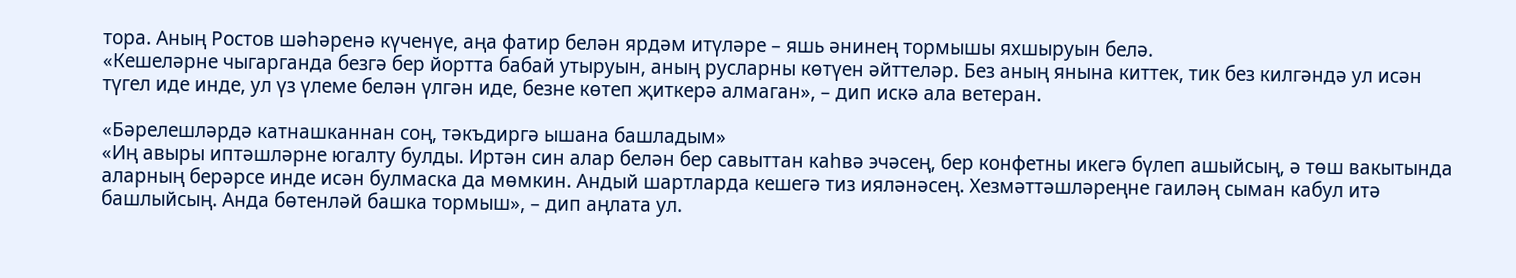тора. Аның Ростов шәһәренә күченүе, аңа фатир белән ярдәм итүләре – яшь әнинең тормышы яхшыруын белә.
«Кешеләрне чыгарганда безгә бер йортта бабай утыруын, аның русларны көтүен әйттеләр. Без аның янына киттек, тик без килгәндә ул исән түгел иде инде, ул үз үлеме белән үлгән иде, безне көтеп җиткерә алмаган», – дип искә ала ветеран.

«Бәрелешләрдә катнашканнан соң, тәкъдиргә ышана башладым»
«Иң авыры иптәшләрне югалту булды. Иртән син алар белән бер савыттан каһвә эчәсең, бер конфетны икегә бүлеп ашыйсың, ә төш вакытында аларның берәрсе инде исән булмаска да мөмкин. Андый шартларда кешегә тиз ияләнәсең. Хезмәттәшләреңне гаиләң сыман кабул итә башлыйсың. Анда бөтенләй башка тормыш», – дип аңлата ул.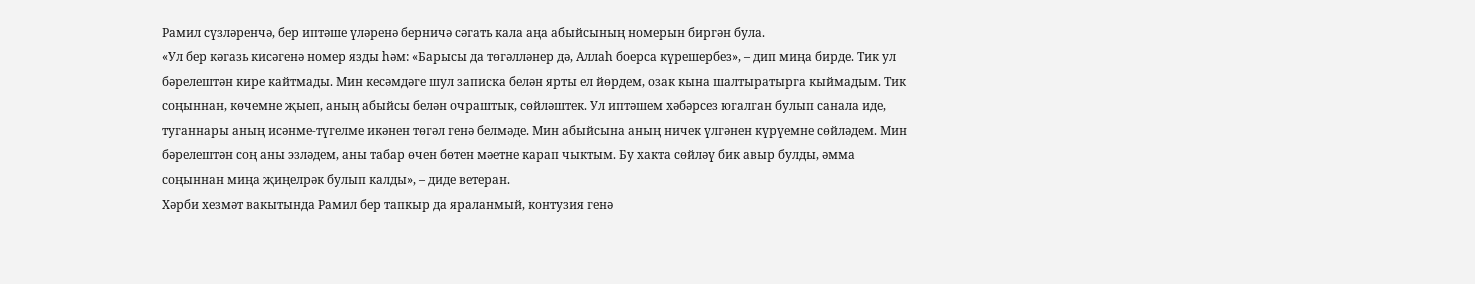Рамил сүзләренчә, бер иптәше үләренә берничә сәгать кала аңа абыйсының номерын биргән була.
«Ул бер кәгазь кисәгенә номер язды һәм: «Барысы да төгәлләнер дә, Аллаһ боерса күрешербез», – дип миңа бирде. Тик ул бәрелештән кире кайтмады. Мин кесәмдәге шул записка белән ярты ел йөрдем, озак кына шалтыратырга кыймадым. Тик соңыннан, көчемне җыеп, аның абыйсы белән очраштык, сөйләштек. Ул иптәшем хәбәрсез югалган булып санала иде, туганнары аның исәнме-түгелме икәнен төгәл генә белмәде. Мин абыйсына аның ничек үлгәнен күрүемне сөйләдем. Мин бәрелештән соң аны эзләдем, аны табар өчен бөтен мәетне карап чыктым. Бу хакта сөйләү бик авыр булды, әмма соңыннан миңа җиңелрәк булып калды», – диде ветеран.
Хәрби хезмәт вакытында Рамил бер тапкыр да яраланмый, контузия генә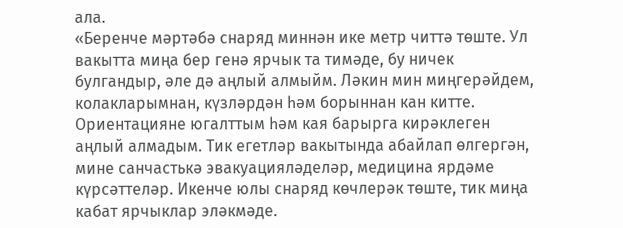ала.
«Беренче мәртәбә снаряд миннән ике метр читтә төште. Ул вакытта миңа бер генә ярчык та тимәде, бу ничек булгандыр, әле дә аңлый алмыйм. Ләкин мин миңгерәйдем, колакларымнан, күзләрдән һәм борыннан кан китте. Ориентацияне югалттым һәм кая барырга кирәклеген аңлый алмадым. Тик егетләр вакытында абайлап өлгергән, мине санчастькә эвакуацияләделәр, медицина ярдәме күрсәттеләр. Икенче юлы снаряд көчлерәк төште, тик миңа кабат ярчыклар эләкмәде.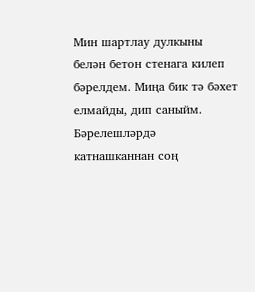Мин шартлау дулкыны белән бетон стенага килеп бәрелдем. Миңа бик тә бәхет елмайды, дип саныйм. Бәрелешләрдә катнашканнан соң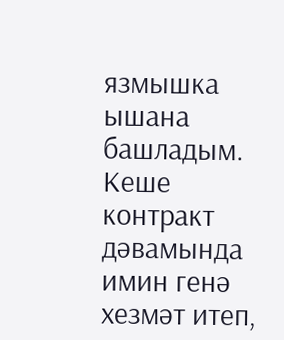язмышка ышана башладым. Кеше контракт дәвамында имин генә хезмәт итеп,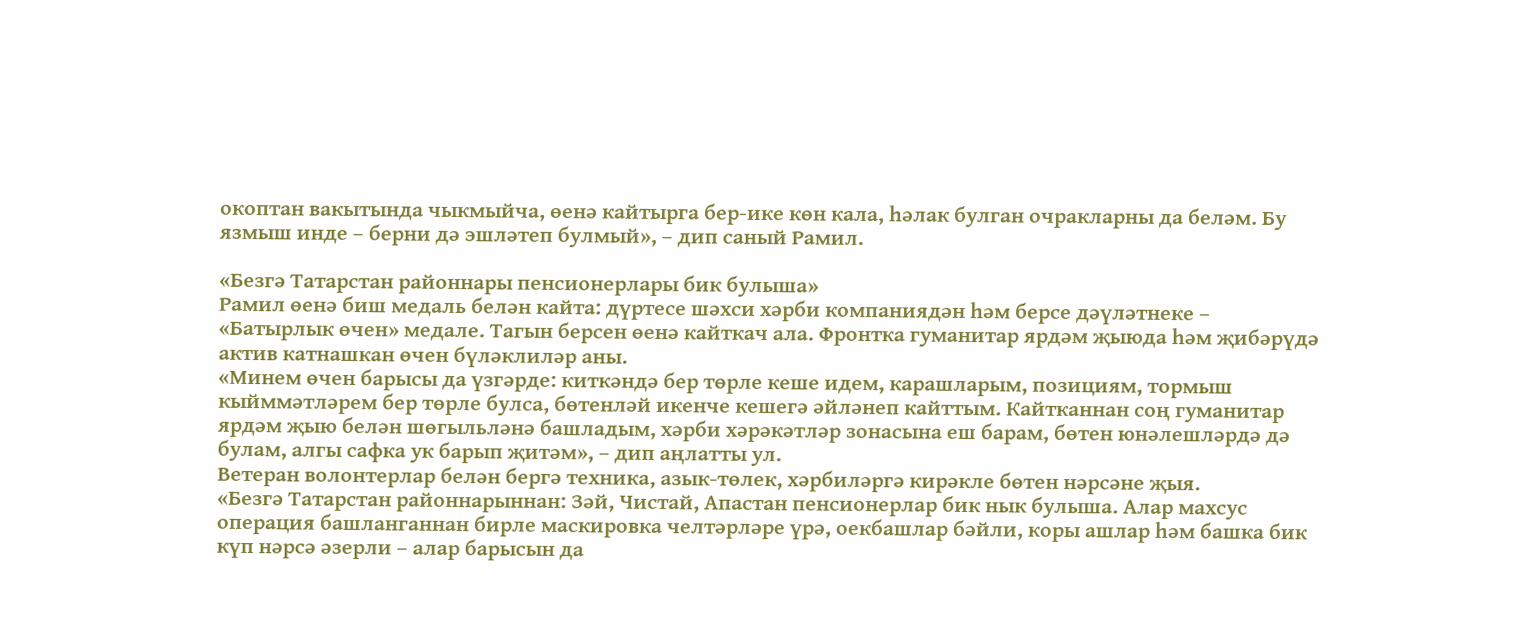окоптан вакытында чыкмыйча, өенә кайтырга бер-ике көн кала, һәлак булган очракларны да беләм. Бу язмыш инде – берни дә эшләтеп булмый», – дип саный Рамил.

«Безгә Татарстан районнары пенсионерлары бик булыша»
Рамил өенә биш медаль белән кайта: дүртесе шәхси хәрби компаниядән һәм берсе дәүләтнеке – «Батырлык өчен» медале. Тагын берсен өенә кайткач ала. Фронтка гуманитар ярдәм җыюда һәм җибәрүдә актив катнашкан өчен бүләклиләр аны.
«Минем өчен барысы да үзгәрде: киткәндә бер төрле кеше идем, карашларым, позициям, тормыш кыйммәтләрем бер төрле булса, бөтенләй икенче кешегә әйләнеп кайттым. Кайтканнан соң гуманитар ярдәм җыю белән шөгыльләнә башладым, хәрби хәрәкәтләр зонасына еш барам, бөтен юнәлешләрдә дә булам, алгы сафка ук барып җитәм», – дип аңлатты ул.
Ветеран волонтерлар белән бергә техника, азык-төлек, хәрбиләргә кирәкле бөтен нәрсәне җыя.
«Безгә Татарстан районнарыннан: Зәй, Чистай, Апастан пенсионерлар бик нык булыша. Алар махсус операция башланганнан бирле маскировка челтәрләре үрә, оекбашлар бәйли, коры ашлар һәм башка бик күп нәрсә әзерли – алар барысын да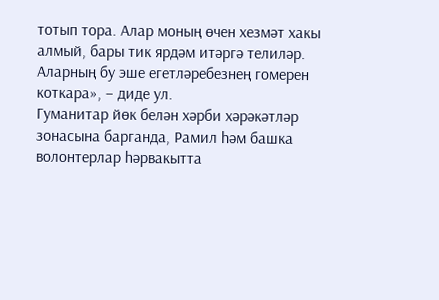тотып тора. Алар моның өчен хезмәт хакы алмый, бары тик ярдәм итәргә телиләр. Аларның бу эше егетләребезнең гомерен коткара», – диде ул.
Гуманитар йөк белән хәрби хәрәкәтләр зонасына барганда, Рамил һәм башка волонтерлар һәрвакытта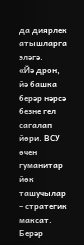да диярлек атышларга эләгә.
«Йә дрон, йә башка берәр нәрсә безне гел сагалап йөри. ВСУ өчен гуманитар йөк ташучылар – стратегик максат. Берәр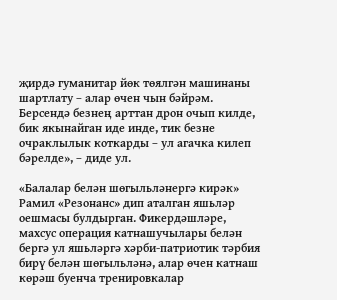җирдә гуманитар йөк төялгән машинаны шартлату – алар өчен чын бәйрәм. Берсендә безнең арттан дрон очып килде, бик якынайган иде инде, тик безне очраклылык коткарды – ул агачка килеп бәрелде», – диде ул.

«Балалар белән шөгыльләнергә кирәк»
Рамил «Резонанс» дип аталган яшьләр оешмасы булдырган. Фикердәшләре, махсус операция катнашучылары белән бергә ул яшьләргә хәрби-патриотик тәрбия бирү белән шөгыльләнә, алар өчен катнаш көрәш буенча тренировкалар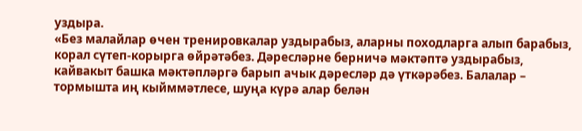уздыра.
«Без малайлар өчен тренировкалар уздырабыз, аларны походларга алып барабыз, корал сүтеп-корырга өйрәтәбез. Дәресләрне берничә мәктәптә уздырабыз, кайвакыт башка мәктәпләргә барып ачык дәресләр дә үткәрәбез. Балалар – тормышта иң кыйммәтлесе, шуңа күрә алар белән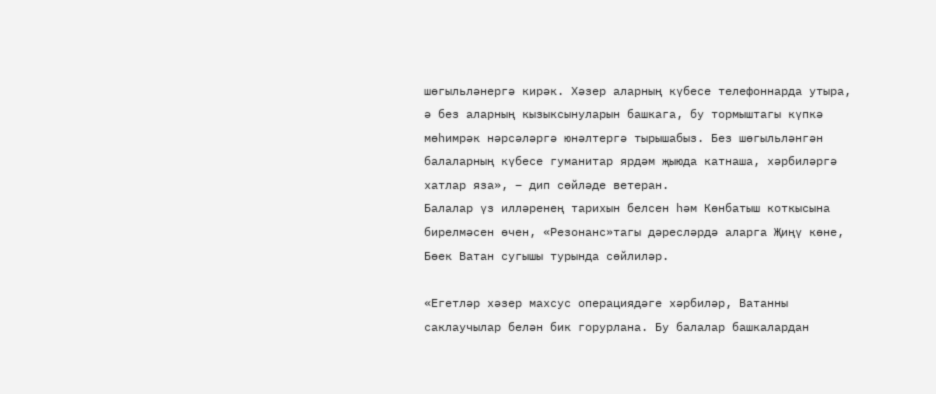шөгыльләнергә кирәк. Хәзер аларның күбесе телефоннарда утыра, ә без аларның кызыксынуларын башкага, бу тормыштагы күпкә мөһимрәк нәрсәләргә юнәлтергә тырышабыз. Без шөгыльләнгән балаларның күбесе гуманитар ярдәм җыюда катнаша, хәрбиләргә хатлар яза», – дип сөйләде ветеран.
Балалар үз илләренең тарихын белсен һәм Көнбатыш коткысына бирелмәсен өчен, «Резонанс»тагы дәресләрдә аларга Җиңү көне, Бөек Ватан сугышы турында сөйлиләр.

«Егетләр хәзер махсус операциядәге хәрбиләр, Ватанны саклаучылар белән бик горурлана. Бу балалар башкалардан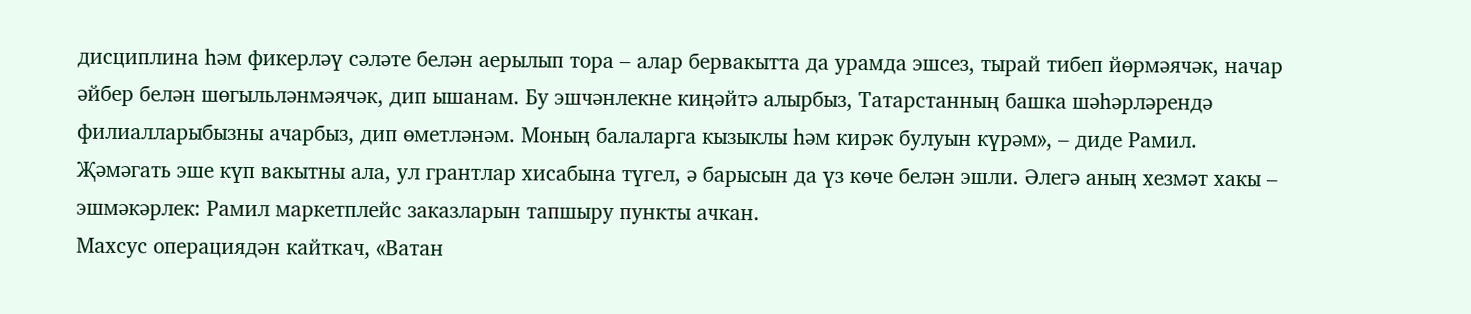дисциплина һәм фикерләү сәләте белән аерылып тора – алар бервакытта да урамда эшсез, тырай тибеп йөрмәячәк, начар әйбер белән шөгыльләнмәячәк, дип ышанам. Бу эшчәнлекне киңәйтә алырбыз, Татарстанның башка шәһәрләрендә филиалларыбызны ачарбыз, дип өметләнәм. Моның балаларга кызыклы һәм кирәк булуын күрәм», – диде Рамил.
Җәмәгать эше күп вакытны ала, ул грантлар хисабына түгел, ә барысын да үз көче белән эшли. Әлегә аның хезмәт хакы – эшмәкәрлек: Рамил маркетплейс заказларын тапшыру пункты ачкан.
Махсус операциядән кайткач, «Ватан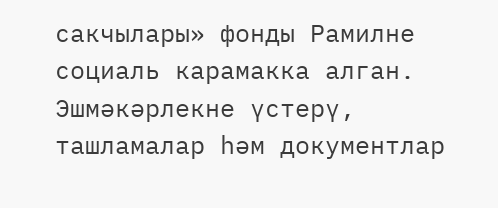сакчылары» фонды Рамилне социаль карамакка алган. Эшмәкәрлекне үстерү, ташламалар һәм документлар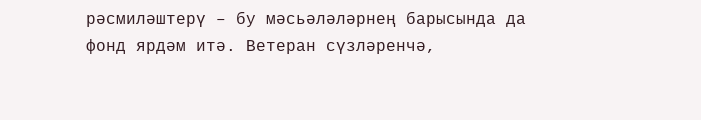рәсмиләштерү – бу мәсьәләләрнең барысында да фонд ярдәм итә. Ветеран сүзләренчә,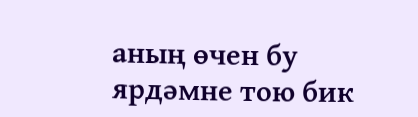аның өчен бу ярдәмне тою бик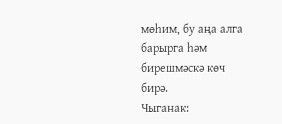мөһим, бу аңа алга барырга һәм бирешмәскә көч бирә.
Чыганак: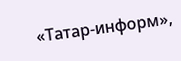«Татар-информ»,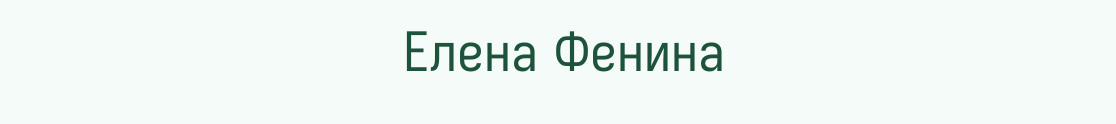Елена Фенина